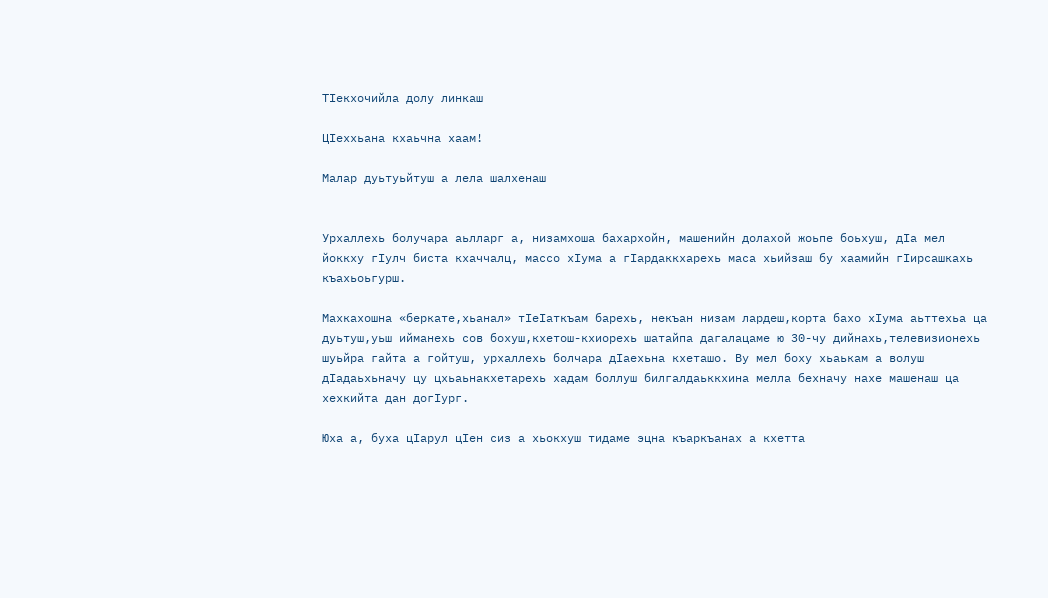ТIекхочийла долу линкаш

ЦIеххьана кхаьчна хаам!

Малар дуьтуьйтуш а лела шалхенаш


Урхаллехь болучара аьлларг а, низамхоша бахархойн, машенийн долахой жоьпе боьхуш, дIа мел йоккху гIулч биста кхаччалц, массо хIума а гIардаккхарехь маса хьийзаш бу хаамийн гIирсашкахь къахьоьгурш.

Махкахошна «беркате,хьанал» тIеIаткъам барехь, некъан низам лардеш,корта бахо хIума аьттехьа ца дуьтуш,уьш ийманехь сов бохуш,кхетош-кхиорехь шатайпа дагалацаме ю 30-чу дийнахь,телевизионехь шуьйра гайта а гойтуш, урхаллехь болчара дIаехьна кхеташо. Ву мел боху хьаькам а волуш дIадаьхьначу цу цхьаьнакхетарехь хадам боллуш билгалдаьккхина мелла бехначу нахе машенаш ца хехкийта дан догIург.

Юха а, буха цIарул цIен сиз а хьокхуш тидаме эцна къаркъанах а кхетта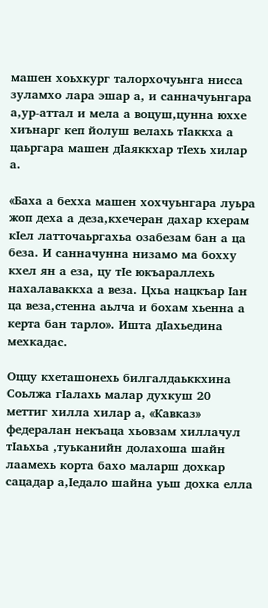машен хоьхкург талорхочуьнга нисса зуламхо лара эшар а, и санначуьнгара а,ур-аттал и мела а воцуш,цунна юххе хиънарг кеп йолуш велахь тIаккха а цаьргара машен дIаяккхар тIехь хилар а.

«Баха а бехха машен хохчуьнгара луьра жоп деха а деза,кхечеран дахар кхерам кIел латточаьргахьа озабезам бан а ца беза. И санначунна низамо ма бохху кхел ян а еза, цу тIе юкъараллехь нахалаваккха а веза. Цхьа нацкъар Iан ца веза,стенна аьлча и бохам хьенна а керта бан тарло». Ишта дIахьедина мехкадас.

Оццу кхеташонехь билгалдаьккхина Соьлжа гIалахь малар духкуш 20 меттиг хилла хилар а, «Кавказ» федералан некъаца хьовзам хиллачул тIаьхьа ,туьканийн долахоша шайн лаамехь корта бахо маларш дохкар сацадар а,Iедало шайна уьш дохка елла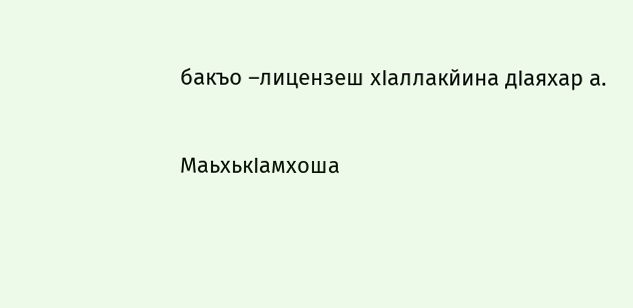бакъо –лицензеш хIаллакйина дIаяхар а.

МаьхькIамхоша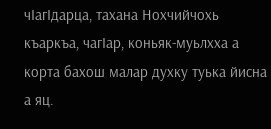чIагIдарца, тахана Нохчийчохь къаркъа, чагIар, коньяк-муьлхха а корта бахош малар духку туька йисна а яц.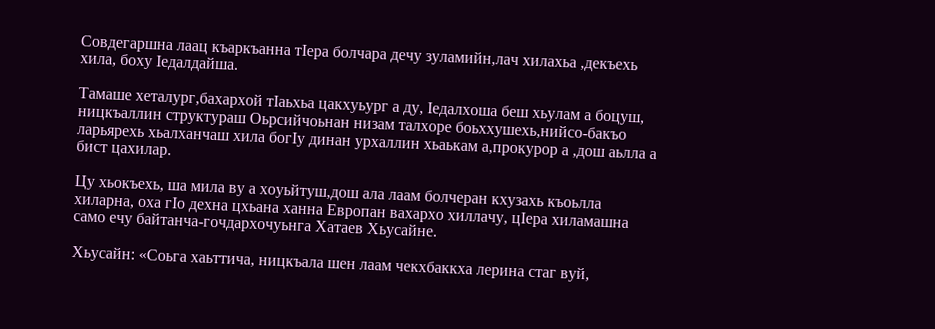Совдегаршна лаац къаркъанна тIера болчара дечу зуламийн,лач хилахьа ,декъехь хила, боху Iедалдайша.

Тамаше хеталург,бахархой тIаьхьа цакхуьург а ду, Iедалхоша беш хьулам а боцуш, ницкъаллин структураш Оьрсийчоьнан низам талхоре боьххушехь,нийсо-бакъо ларьярехь хьалханчаш хила богIу динан урхаллин хьаькам а,прокурор а ,дош аьлла а бист цахилар.

Цу хьокъехь, ша мила ву а хоуьйтуш,дош ала лаам болчеран кхузахь къоьлла хиларна, оха гIо дехна цхьана ханна Европан вахархо хиллачу, цIера хиламашна само ечу байтанча-гочдархочуьнга Хатаев Хьусайне.

Хьусайн: «Соьга хаьттича, ницкъала шен лаам чекхбаккха лерина стаг вуй,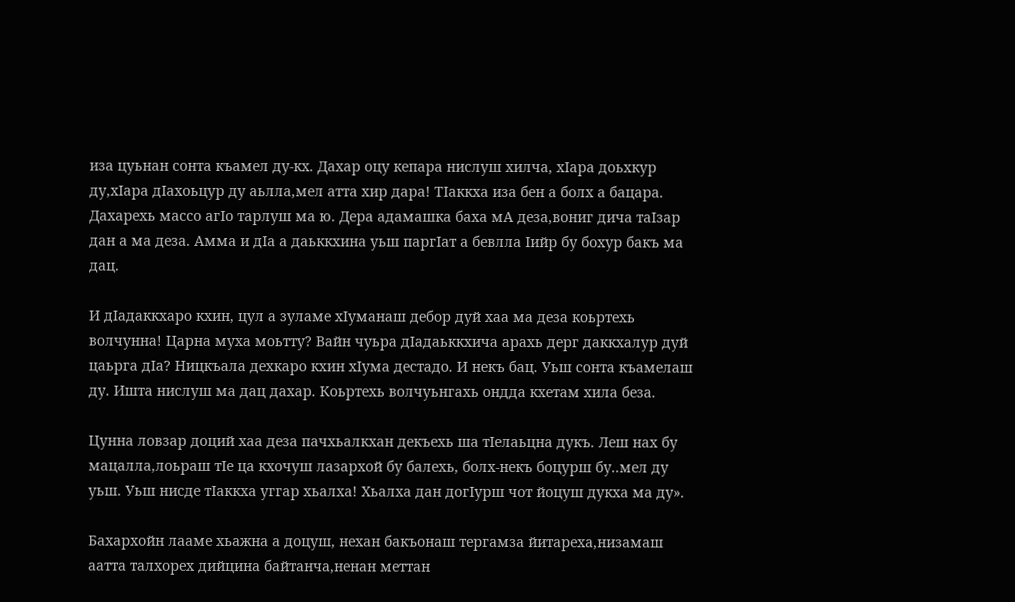иза цуьнан сонта къамел ду-кх. Дахар оцу кепара нислуш хилча, хIара доьхкур ду,хIара дIахоьцур ду аьлла,мел атта хир дара! ТIаккха иза бен а болх а бацара. Дахарехь массо агIо тарлуш ма ю. Дера адамашка баха мА деза,вониг дича таIзар дан а ма деза. Амма и дIа а даьккхина уьш паргIат а бевлла Iийр бу бохур бакъ ма дац.

И дIадаккхаро кхин, цул а зуламе хIуманаш дебор дуй хаа ма деза коьртехь волчунна! Царна муха моьтту? Вайн чуьра дIадаьккхича арахь дерг даккхалур дуй цаьрга дIа? Ницкъала дехкаро кхин хIума дестадо. И некъ бац. Уьш сонта къамелаш ду. Ишта нислуш ма дац дахар. Коьртехь волчуьнгахь ондда кхетам хила беза.

Цунна ловзар доций хаа деза пачхьалкхан декъехь ша тIелаьцна дукъ. Леш нах бу мацалла,лоьраш тIе ца кхочуш лазархой бу балехь, болх-некъ боцурш бу..мел ду уьш. Уьш нисде тIаккха уггар хьалха! Хьалха дан догIурш чот йоцуш дукха ма ду».

Бахархойн лааме хьажна а доцуш, нехан бакъонаш тергамза йитареха,низамаш аатта талхорех дийцина байтанча,ненан меттан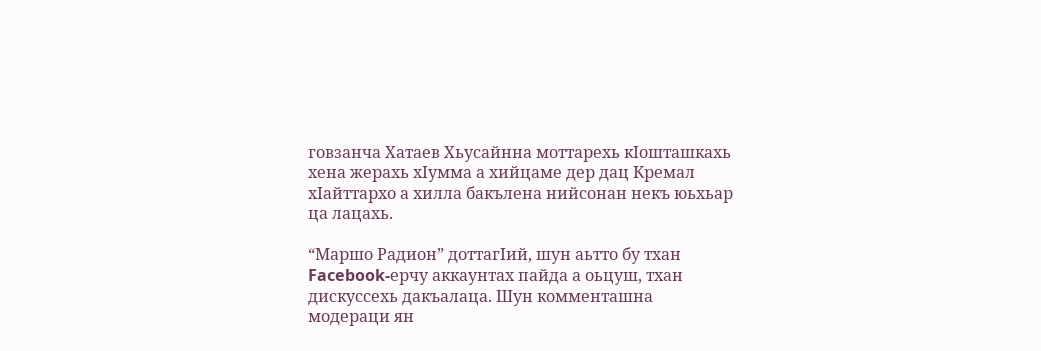говзанча Хатаев Хьусайнна моттарехь кIошташкахь хена жерахь хIумма а хийцаме дер дац Кремал хIайттархо а хилла бакълена нийсонан некъ юьхьар ца лацахь.

“Маршо Радион” доттагIий, шун аьтто бу тхан Facebook-ерчу аккаунтах пайда а оьцуш, тхан дискуссехь дакъалаца. Шун комменташна модераци ян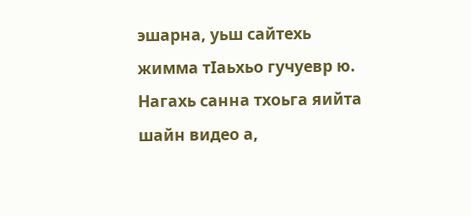эшарна, уьш сайтехь жимма тIаьхьо гучуевр ю. Нагахь санна тхоьга яийта шайн видео а,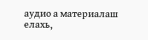аудио а материалаш елахь,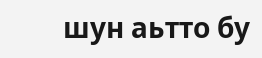шун аьтто бу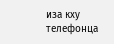иза кху телефонца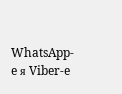WhatsApp-e я Viber-e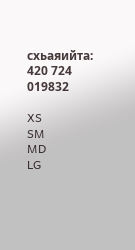схьаяийта: 420 724 019832

XS
SM
MD
LG